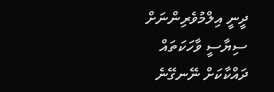ދީނީ އިލްމުވެރިންނަށް ސިޔާސީ ވާހަކަތައް ދައްކާކަށް ނޭނގޭނެ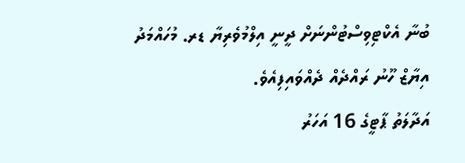ބުނާ އެކްޓިވިސްޓުންނަށް ދީނީ އިލްމުވެރިޔާ ޑރ. މުހައްމަދު އިޔާޒް ހޫނު ރައްދެއް ދެއްވައިފިއެވެ.
އަދާލަތު ޕާޓީގެ 16 އަހަރު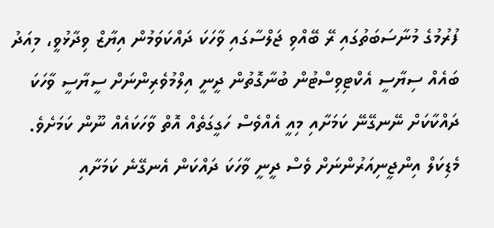ފުރުމުގެ މުނާސަބަތުގައި ރޭ ބޭއްވި ޖަލްސާގައި ވާހަކަ ދައްކަވަމުން އިޔާޒް ވިދާޅުވީ، މިއަދު ބައެއް ސިޔާސީ އެކްޓިވިސްޓުން ބުނާގޮތުން ދީނީ އިލްމުވެރިންނަށް ސީޔާސީ ވާހަކަ ދައްކާކަށް ނޭނގޭނޭ ކަމަށާއި މިއީ އެއްވެސް ހަގީގަތެއް އޮތް ވާހަކައެއް ނޫން ކަމަށެވެ. މެޑިކަލް އިންޖީނިއަރުންނަށް ވެސް ދީނީ ވާހަކަ ދައްކަން އެނގޭނެ ކަމަށާއި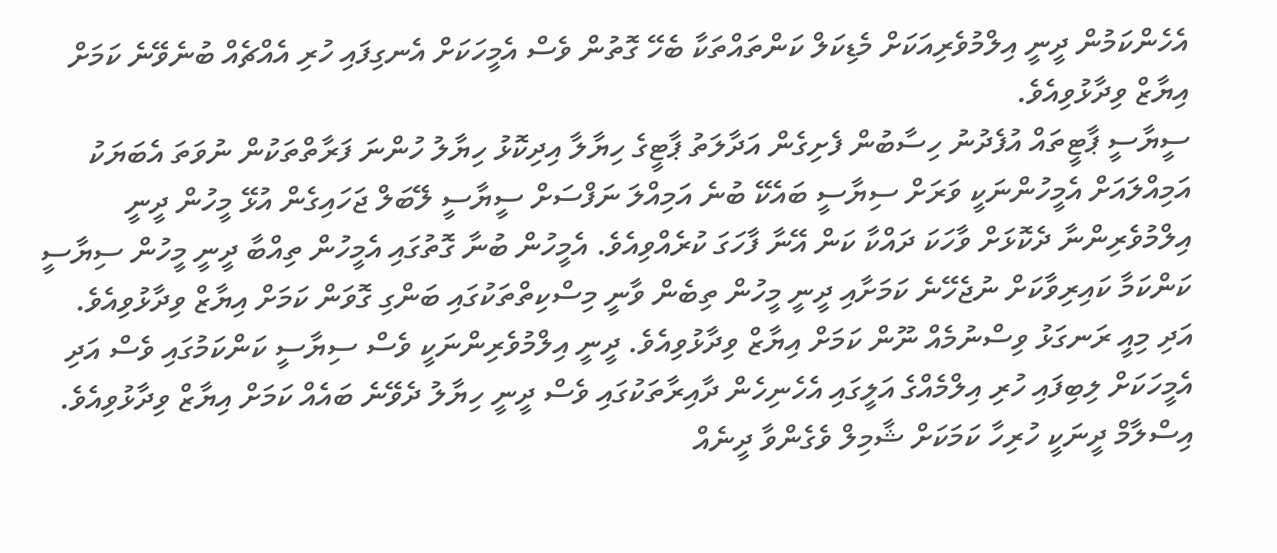އެހެންކަމުން ދީނީ އިލްމުވެރިއަކަށް މެޑިކަލް ކަންތައްތަކާ ބެހޭ ގޮތުން ވެސް އެމީހަކަށް އެނގިފައި ހުރި އެއްޗެއް ބުނެވޭނެ ކަމަށް އިޔާޒް ވިދާޅުވިއެވެ.
ސީޔާސީ ޕާޓީތައް އުފެދުނު ހިސާބުން ފެށިގެން އަދާލަތު ޕާޓީގެ ހިޔާލާ އިދިކޮޅު ހިޔާލު ހުންނަ ފަރާތްތަކުން ނުވަތަ އެބަޔަކު އަމިއްލައަށް އެމީހުންނަކީ ވަރަށް ސިޔާސީ ބައެކޭ ބުނެ އަމިއްލަ ނަފްސަށް ސީޔާސީ ލޭބަލް ޖަހައިގެން އުޅޭ މީހުން ދީނީ އިލްމުވެރިންނާ ދެކޮޅަށް ވާހަކަ ދައްކާ ކަން އޭނާ ފާހަގަ ކުރެއްވިއެވެ. އެމީހުން ބުނާ ގޮތުގައި އެމީހުން ތިއްބާ ދީނީ މީހުން ސިޔާސީ ކަންކަމާ ކައިރިވާކަށް ނުޖެހޭނެ ކަމަށާއި ދީނީ މީހުން ތިބެން ވާނީ މިސްކިތްތަކުގައި ބަންގި ގޮވަން ކަމަށް އިޔާޒް ވިދާޅުވިއެވެ.
އަދި މިއީ ރަނގަޅު ވިސްނުމެއް ނޫން ކަމަށް އިޔާޒް ވިދާޅުވިއެވެ. ދީނީ އިލްމުވެރިންނަކީ ވެސް ސިޔާސީ ކަންކަމުގައި ވެސް އަދި އެމީހަކަށް ލިބިފައި ހުރި އިލްމެއްގެ އަލީގައި އެހެނިހެން ދާއިރާތަކުގައި ވެސް ދީނީ ހިޔާލު ދެވޭނެ ބައެއް ކަމަށް އިޔާޒް ވިދާޅުވިއެވެ.
އިސްލާމް ދީނަކީ ހުރިހާ ކަމަކަށް ޝާމިލް ވެގެންވާ ދީނެއް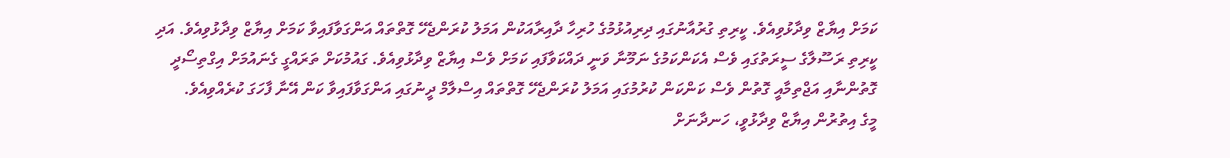ކަމަށް އިޔާޒް ވިދާޅުވިއެވެ. ކީރިތި ގުރުއާނުގައި ދިރިއުޅުމުގެ ހުރިހާ ދާއިރާއަކުން އަމަލު ކުރަންޖެހޭ ގޮތްތައް އަންގަވާފައިވާ ކަމަށް އިޔާޒް ވިދާޅުވިއެވެ. އަދި ކީރިތި ރަސޫލާގެ ސީރަތުގައި ވެސް އެކަންކަމުގެ ނަމޫނާ ވަނީ ދައްކަވާފައި ކަމަށް ވެސް އިޔާޒް ވިދާޅުވިއެވެ. ގައުމުކަށް ތަރައްގީ ގެނައުމަށް އިގްތިސޯދީ ގޮތުންނާއި އަޖްތިމާއީ ގޮތުން ވެސް ކަންކަން ކުރުމުގައި އަމަލު ކުރަންޖެހޭ ގޮތްތައް އިސްލާމް ދީނުގައި އަންގަވާފައިވާ ކަން އޭނާ ފާހަގަ ކުރެއްވިއެވެ.
މީގެ އިތުރުން އިޔާޒް ވިދާޅުވީ، ހަނދާނަށް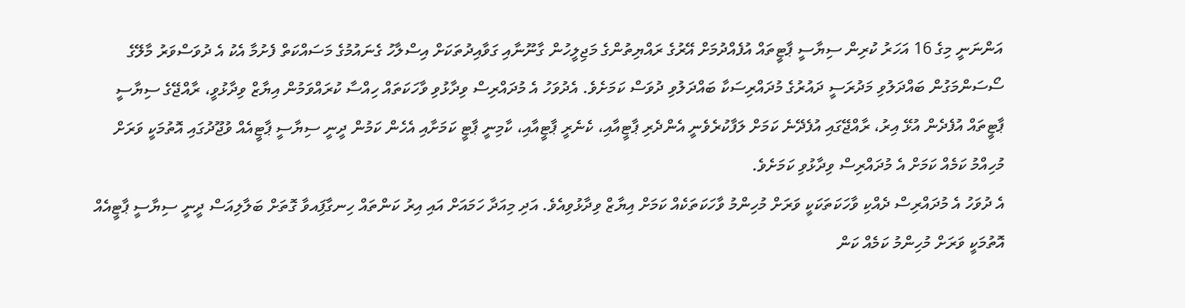އަންނަނީ މިގެ 16 އަހަރު ކުރިން ސިޔާސީ ޕާޓީތައް އުފެއްދުމަށް އޭރުގެ ރައްޔިތުންގެ މަޖިލީހުން ގާނޫނާއި ގަވާއިދުތަކަށް އިސްލާހު ގެނައުމުގެ މަސައްކަތް ފެށުމާ އެކު އެ ދުވަސްވަރު މާލޭގެ ސޯސަންމަގުން ބައްދަލުވި މަދުރަސީ ދައުރުގެ މުދައްރިސަކާ ބައްދަލުވި ދުވަސް ކަމަށެވެ. އެދުވަހު އެ މުދައްރިސް ވިދާޅުވި ވާހަކަތައް ހިއްސާ ކުރައްވަމުން އިޔާޒް ވިދާޅުވީ، ރާއްޖޭގެ ސިޔާސީ ޕާޓީތައް އުފެދެން އުޅޭ އިރު، ރާއްޖޭގައި އުފެދޭނެ ކަމަށް ލަފާކުރެވެނީ އެންދެރި ޕާޓީއާއި، ކެނެރީ ޕާޓީއާއި، ކާމިނީ ޕާޓީ ކަމަށާއި އެހެން ކަމުން ދީނީ ސިޔާސީ ޕާޓީއެއް ވުޖޫދުގައި އޮތުމަކީ ވަރަށް މުހިއްމު ކަމެއް ކަމަށް އެ މުދައްރިސް ވިދާޅުވި ކަމަށެވެ.
އެ ދުވަހު އެ މުދައްރިސް ދެއްކި ވާހަކަތަކަކީ ވަރަށް މުހިންމު ވާހަކަތަކެއް ކަމަށް އިޔާޒް ވިދާޅުވިއެވެ. އަދި މިއަދާ ހަމައަށް އައި އިރު ކަންތައް ހިނގާފަިއވާ ގޮތަށް ބަލާލިއަސް ދީނީ ސިޔާސީ ޕާޓީއެއް އޮތުމަކީ ވަރަށް މުހިންމު ކަމެއް ކަން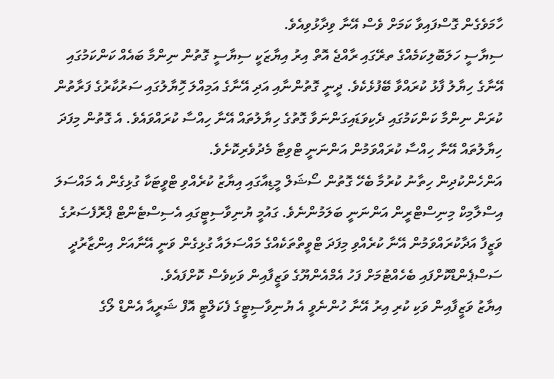ހާމަވެގެން ގޮސްފައިވާ ކަމަށް ވެސް އޭނާ ވިދާޅުވިއެވެ.
ސިޔާސީ ހަލަބޮލިކަމެއްގެ ތރޭގައި ރާއްޖެ އޮތް އިރު އިޔާޒަކީ ސިޔާސީ ގޮތުން ނިންމާ ބައެއް ކަންކަމުގައި އޭނާގެ ހިޔާލު ފާޅު ކުރައްވާ ބޭފުޅެކެވެ. ދީނީ ގޮތުންނާއި އަދި އޭނާގެ އަމިއްލަ ހިޮޔާލުގައި ސަރުކާރުގެ ފަރާތުން ކުރަން ނިންމާ ކަންކަމުގައި ދެކިވަޑައިގަންނަވާ ގޮތުގެ ހިޔާލުތައް އޭނާ ހިއްސާ ކުރައްވައެވެ. އެ ގޮތުން މިފަދަ ހިޔާލުތައް އޭނާ ހިއްސާ ކުރައްވަމުން އަންނަނީ ޓްވިޓާ މެދުވެރިކޮށެވެ.
އަންހެންކުދިން ހިތާނު ކުރުމާ ބެހޭ ގޮތުން ސޯޝަލް މީޑިއާގައި އިޔާޒު ކުރެއްވި ޓްވީޓަކާ ގުޅިގެން އެ މައްސަލަ އިސްލާމިކް މިނިސްޓްރީން އަންނަނީ ބަލަމުންނެވެ. ގައުމީ ޔުނިވާސިޓީގައި އެސިސްޓެންޓް ޕްރޮފެސަރުގެ ވަޒީފާ އަދާކުރައްވަމުން އޭނާ ކުރެއްވި މިފަދަ ޓްވީތްތަކެއްގެ މައްސަލައާ ގުޅިގެން ވަނީ އޭނާއަށް އިންޒާރުދީ ސަސްޕެންޑްކޮށްފައި ބެހެއްޓުމަށް ފަހު އެމްއެންޔޫގެ ވަޒީފާއިން ވަކިވެސް ކޮށްފައެވެ.
އިޔާޒު ވަޒީފާއިން ވަކި ކުރި އިރު އޭނާ ހުންނެވީ އެ ޔުނިވާސިޓީގެ ފެކަލްޓީ އޮފް ޝަރީއާ އެންޑް ލޯގެ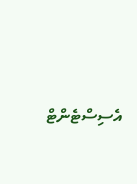އެސިސްޓެންޓް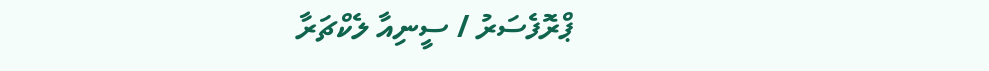ޕްރޮފެސަރު / ސީނިއާ ލެކްޗަރާ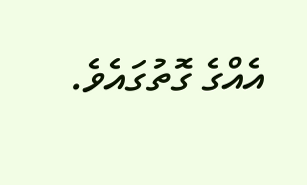އެއްގެ ގޮތުގައެވެ.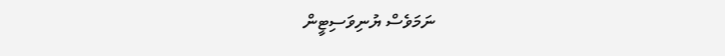ނަމަވެސް ޔުނިވަސިޓީން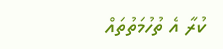ކުރާ އެ ތުހުމަތުތައް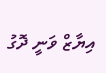އިޔާޒް ވަނީ ދޮގު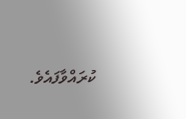ކުރައްވާފައެވެ.